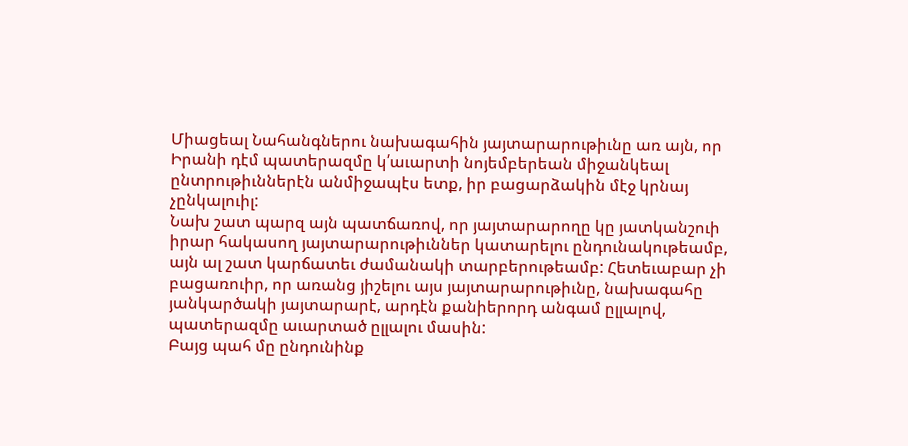Միացեալ Նահանգներու նախագահին յայտարարութիւնը առ այն, որ Իրանի դէմ պատերազմը կ՛աւարտի նոյեմբերեան միջանկեալ ընտրութիւններէն անմիջապէս ետք, իր բացարձակին մէջ կրնայ չընկալուիլ:
Նախ շատ պարզ այն պատճառով, որ յայտարարողը կը յատկանշուի իրար հակասող յայտարարութիւններ կատարելու ընդունակութեամբ, այն ալ շատ կարճատեւ ժամանակի տարբերութեամբ: Հետեւաբար չի բացառուիր, որ առանց յիշելու այս յայտարարութիւնը, նախագահը յանկարծակի յայտարարէ, արդէն քանիերորդ անգամ ըլլալով, պատերազմը աւարտած ըլլալու մասին:
Բայց պահ մը ընդունինք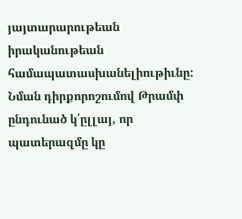յայտարարութեան իրականութեան համապատասխանելիութիւնը: Նման դիրքորոշումով Թրամփ ընդունած կ՛ըլլայ, որ պատերազմը կը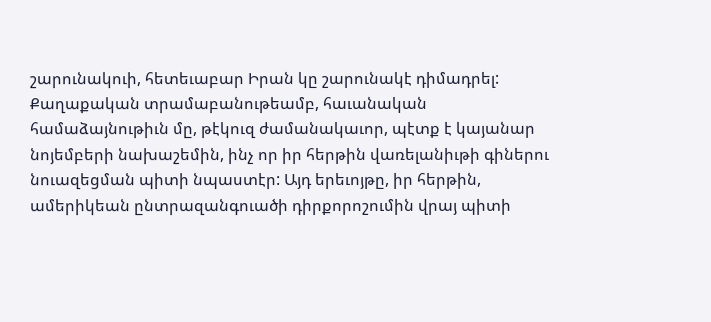շարունակուի, հետեւաբար Իրան կը շարունակէ դիմադրել: Քաղաքական տրամաբանութեամբ, հաւանական համաձայնութիւն մը, թէկուզ ժամանակաւոր, պէտք է կայանար նոյեմբերի նախաշեմին, ինչ որ իր հերթին վառելանիւթի գիներու նուազեցման պիտի նպաստէր: Այդ երեւոյթը, իր հերթին, ամերիկեան ընտրազանգուածի դիրքորոշումին վրայ պիտի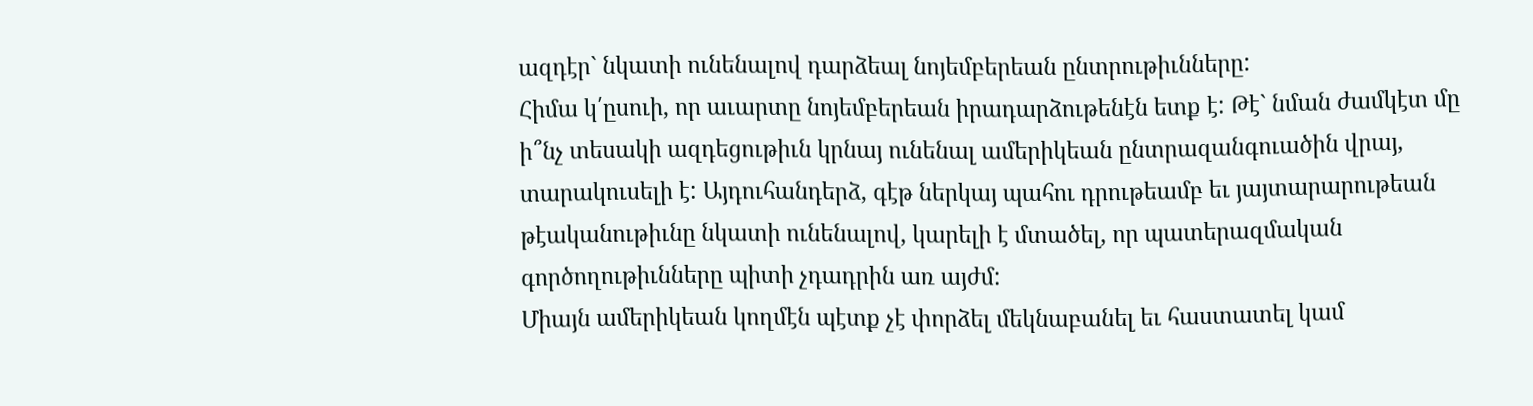ազդէր` նկատի ունենալով դարձեալ նոյեմբերեան ընտրութիւնները:
Հիմա կ՛ըսուի, որ աւարտը նոյեմբերեան իրադարձութենէն ետք է: Թէ` նման ժամկէտ մը ի՞նչ տեսակի ազդեցութիւն կրնայ ունենալ ամերիկեան ընտրազանգուածին վրայ, տարակուսելի է: Այդուհանդերձ, գէթ ներկայ պահու դրութեամբ եւ յայտարարութեան թէականութիւնը նկատի ունենալով, կարելի է մտածել, որ պատերազմական գործողութիւնները պիտի չդադրին առ այժմ:
Միայն ամերիկեան կողմէն պէտք չէ փորձել մեկնաբանել եւ հաստատել կամ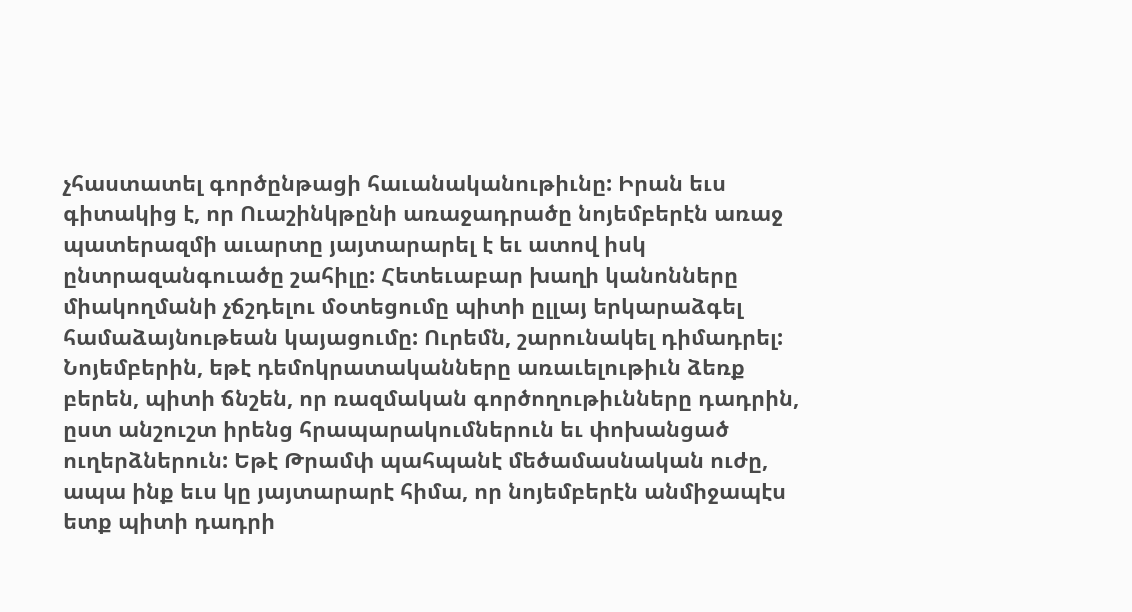չհաստատել գործընթացի հաւանականութիւնը: Իրան եւս գիտակից է, որ Ուաշինկթընի առաջադրածը նոյեմբերէն առաջ պատերազմի աւարտը յայտարարել է եւ ատով իսկ ընտրազանգուածը շահիլը: Հետեւաբար խաղի կանոնները միակողմանի չճշդելու մօտեցումը պիտի ըլլայ երկարաձգել համաձայնութեան կայացումը: Ուրեմն, շարունակել դիմադրել: Նոյեմբերին, եթէ դեմոկրատականները առաւելութիւն ձեռք բերեն, պիտի ճնշեն, որ ռազմական գործողութիւնները դադրին, ըստ անշուշտ իրենց հրապարակումներուն եւ փոխանցած ուղերձներուն: Եթէ Թրամփ պահպանէ մեծամասնական ուժը, ապա ինք եւս կը յայտարարէ հիմա, որ նոյեմբերէն անմիջապէս ետք պիտի դադրի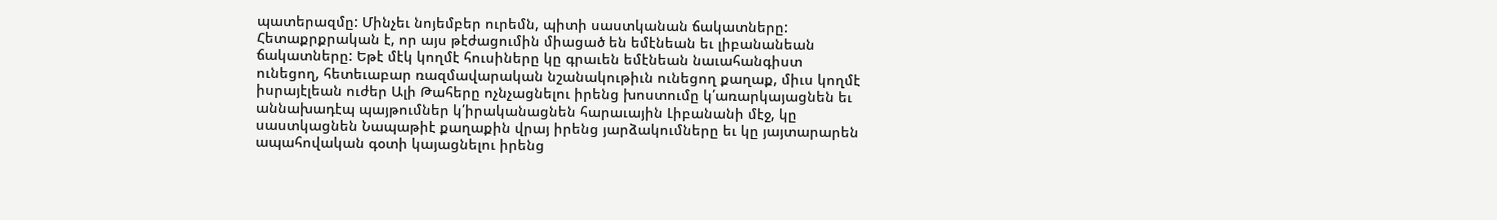պատերազմը: Մինչեւ նոյեմբեր ուրեմն, պիտի սաստկանան ճակատները:
Հետաքրքրական է, որ այս թէժացումին միացած են եմէնեան եւ լիբանանեան ճակատները: Եթէ մէկ կողմէ հուսիները կը գրաւեն եմէնեան նաւահանգիստ ունեցող, հետեւաբար ռազմավարական նշանակութիւն ունեցող քաղաք, միւս կողմէ իսրայէլեան ուժեր Ալի Թահերը ոչնչացնելու իրենց խոստումը կ՛առարկայացնեն եւ աննախադէպ պայթումներ կ՛իրականացնեն հարաւային Լիբանանի մէջ, կը սաստկացնեն Նապաթիէ քաղաքին վրայ իրենց յարձակումները եւ կը յայտարարեն ապահովական գօտի կայացնելու իրենց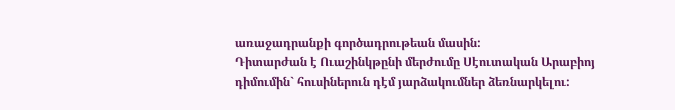առաջադրանքի գործադրութեան մասին:
Դիտարժան է Ուաշինկթընի մերժումը Սէուտական Արաբիոյ դիմումին` հուսիներուն դէմ յարձակումներ ձեռնարկելու: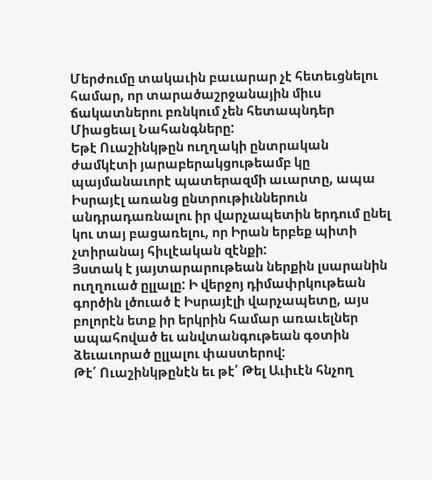Մերժումը տակաւին բաւարար չէ հետեւցնելու համար, որ տարածաշրջանային միւս ճակատներու բռնկում չեն հետապնդեր Միացեալ Նահանգները:
Եթէ Ուաշինկթըն ուղղակի ընտրական ժամկէտի յարաբերակցութեամբ կը պայմանաւորէ պատերազմի աւարտը, ապա Իսրայէլ առանց ընտրութիւններուն անդրադառնալու իր վարչապետին երդում ընել կու տայ բացառելու, որ Իրան երբեք պիտի չտիրանայ հիւլէական զէնքի:
Յստակ է յայտարարութեան ներքին լսարանին ուղղուած ըլլալը: Ի վերջոյ դիմափրկութեան գործին լծուած է Իսրայէլի վարչապետը, այս բոլորէն ետք իր երկրին համար առաւելներ ապահոված եւ անվտանգութեան գօտին ձեւաւորած ըլլալու փաստերով:
Թէ՛ Ուաշինկթընէն եւ թէ՛ Թել Աւիւէն հնչող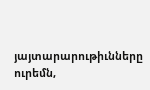յայտարարութիւնները ուրեմն,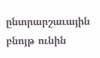ընտրարշաւային բնոյթ ունին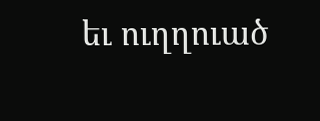եւ ուղղուած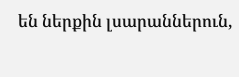են ներքին լսարաններուն,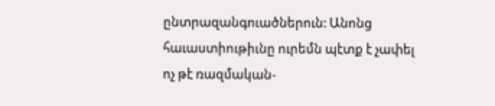ընտրազանգուածներուն: Անոնց հաւաստիութիւնը ուրեմն պէտք է չափել ոչ թէ ռազմական-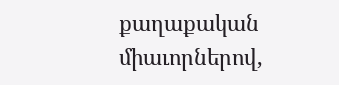քաղաքական միաւորներով,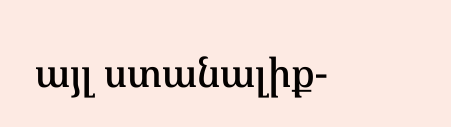այլ ստանալիք-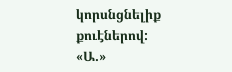կորսնցնելիք քուէներով:
«Ա.»